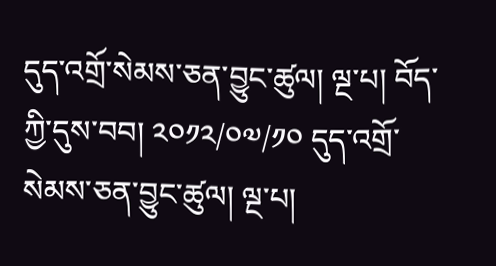དུད་འགྲོ་སེམས་ཅན་བྱུང་ཚུལ། ལྔ་པ། བོད་ཀྱི་དུས་བབ། ༢༠༡༢/༠༧/༡༠ དུད་འགྲོ་སེམས་ཅན་བྱུང་ཚུལ། ལྔ་པ།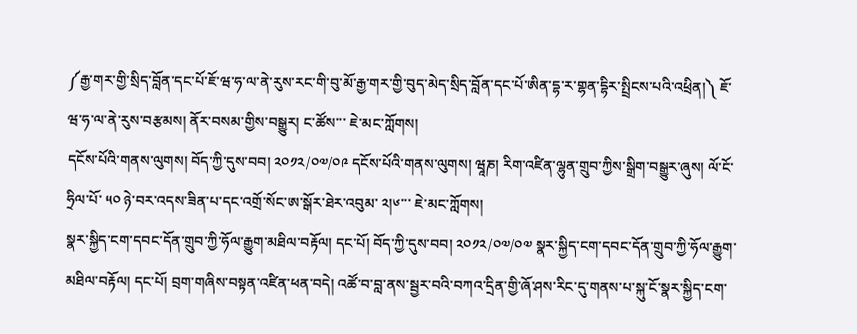༼རྒྱ་གར་གྱི་སྲིད་བློན་དང་པོ་ཇོ་ཝ་ཧ་ལ་ནེ་རུས་རང་གི་བུ་མོ་རྒྱ་གར་གྱི་བུད་མེད་སྲིད་བློན་དང་པོ་ཨིན་དྷ་ར་གྷན་དྷིར་སྤྲིངས་པའི་འཕྲིན།༽ ཇོ་ཝ་ཧ་ལ་ནེ་རུས་བརྩམས། ནོར་བསམ་གྱིས་བསྒྱུར། ང་ཚོས་་་ ཇེ་མང་ཀློགས།
དངོས་པོའི་གནས་ལུགས། བོད་ཀྱི་དུས་བབ། ༢༠༡༢/༠༧/༠༩ དངོས་པོའི་གནས་ལུགས། ཝཱཎ། རིག་འཛིན་ལྷུན་གྲུབ་ཀྱིས་སྒྲིག་བསྒྱུར་ཞུས། ལོ་ངོ་ཧྲིལ་པོ་ ༥༠ ཉེ་བར་འདས་ཟིན་པ་དང་འགྲོ་སོང་ཨ་སྒོར་ཐེར་འབུམ་ ༢།༦་་་ ཇེ་མང་ཀློགས།
སྣར་སྐྱིད་ངག་དབང་དོན་གྲུབ་ཀྱི་ཧོལ་རྒྱུག་མཐིལ་བརྟོལ། དང་པོ། བོད་ཀྱི་དུས་བབ། ༢༠༡༢/༠༧/༠༧ སྣར་སྐྱིད་ངག་དབང་དོན་གྲུབ་ཀྱི་ཧོལ་རྒྱུག་མཐིལ་བརྟོལ། དང་པོ། བྲག་གཞིས་བསྟན་འཛིན་ཕན་བདེ། འཚོ་བ་བླ་ནས་སྦྱར་བའི་བཀའ་དྲིན་གྱི་ཞོ་ཤས་རིང་དུ་གནས་པ་སྐུ་ངོ་སྣར་སྐྱིད་ངག་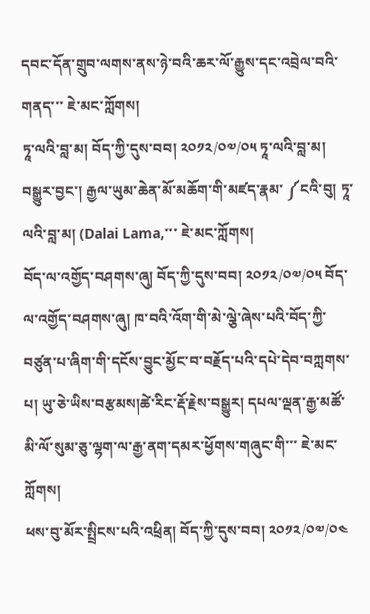དབང་དོན་གྲུབ་ལགས་ནས་ཉེ་བའི་ཆར་ལོ་རྒྱུས་དང་འབྲེལ་བའི་གནད་་་ ཇེ་མང་ཀློགས།
ཏཱ་ལའི་བླ་མ། བོད་ཀྱི་དུས་བབ། ༢༠༡༢/༠༧/༠༥ ཏཱ་ལའི་བླ་མ། བསྒྱུར་བྱང་། རྒྱལ་ཡུམ་ཆེན་མོ་མཆོག་གི་མཛད་རྣམ་ ༼ངའི་བུ། ཏཱ་ལའི་བླ་མ། (Dalai Lama,་་་ ཇེ་མང་ཀློགས།
བོད་ལ་འགྱོད་བཤགས་ཞུ། བོད་ཀྱི་དུས་བབ། ༢༠༡༢/༠༧/༠༥ བོད་ལ་འགྱོད་བཤགས་ཞུ། ཁ་བའི་འོག་གི་མེ་ལྕེ་ཞེས་པའི་བོད་ཀྱི་བཙུན་པ་ཞིག་གི་དངོས་བྱུང་མྱོང་བ་བརྗོད་པའི་དཔེ་དེབ་བཀླགས་པ། ཡུ་ཅེ་ཡིས་བརྩམས།ཚེ་རིང་རྡོ་རྗེས་བསྒྱུར། དཔལ་ལྡན་རྒྱ་མཚོ་མི་ལོ་སུམ་ཅུ་ལྷག་ལ་རྒྱ་ནག་དམར་ཕྱོགས་གཞུང་གི་་་ ཇེ་མང་ཀློགས།
ཕས་བུ་མོར་སྤྲིངས་པའི་འཕྲིན། བོད་ཀྱི་དུས་བབ། ༢༠༡༢/༠༧/༠༤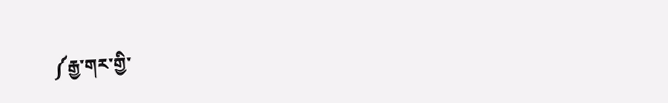༼རྒྱ་གར་གྱི་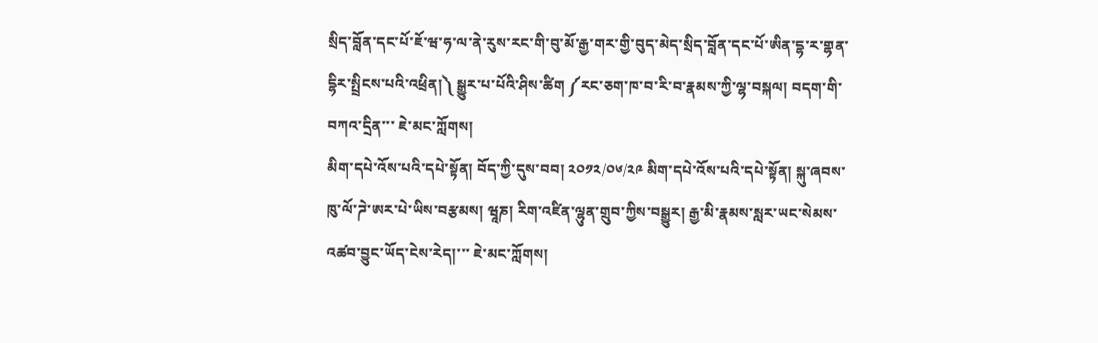སྲིད་བློན་དང་པོ་ཇོ་ཝ་ཧ་ལ་ནེ་རུས་རང་གི་བུ་མོ་རྒྱ་གར་གྱི་བུད་མེད་སྲིད་བློན་དང་པོ་ཨིན་དྷ་ར་གྷན་དྷིར་སྤྲིངས་པའི་འཕྲིན།༽ སྒྱུར་པ་པོའི་ཤིས་ཚིག ༼རང་ཅག་ཁ་བ་རི་བ་རྣམས་ཀྱི་ལྷ་བསྐལ། བདག་གི་བཀའ་དྲིན་་་ ཇེ་མང་ཀློགས།
མིག་དཔེ་འོས་པའི་དཔེ་སྟོན། བོད་ཀྱི་དུས་བབ། ༢༠༡༢/༠༦/༢༩ མིག་དཔེ་འོས་པའི་དཔེ་སྟོན། སྐུ་ཞབས་ཁུ་ལོ་ཌེ་ཨར་པེ་ཡིས་བརྩམས། ཝཱཎ། རིག་འཛིན་ལྷུན་གྲུབ་ཀྱིས་བསྒྱུར། རྒྱ་མི་རྣམས་སླར་ཡང་སེམས་འཚབ་བྱུང་ཡོད་ངེས་རེད།་་་ ཇེ་མང་ཀློགས།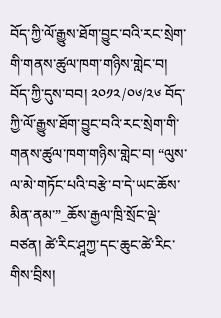བོད་ཀྱི་ལོ་རྒྱུས་ཐོག་བྱུང་བའི་རང་སྲེག་གི་གནས་ཚུལ་ཁག་གཉིས་གླེང་བ། བོད་ཀྱི་དུས་བབ། ༢༠༡༢/༠༦/༢༦ བོད་ཀྱི་ལོ་རྒྱུས་ཐོག་བྱུང་བའི་རང་སྲེག་གི་གནས་ཚུལ་ཁག་གཉིས་གླེང་བ། “ལུས་ལ་མེ་གཏོང་པའི་བརྩེ་བ་དེ་ཡང་ཆོས་མིན་ནམ་”_ཆོས་རྒྱལ་ཁྲི་སྲོང་ལྡེ་བཙན། ཚེ་རིང་ཤཱཀྱ་དང་ཆུང་ཚེ་རིང་གིས་བྲིས།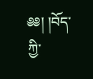༅༅། །བོད་ཀྱི་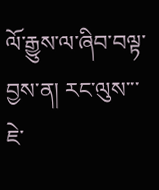ལོ་རྒྱུས་ལ་ཞིབ་བལྟ་བྱས་ན། རང་ལུས་་་ ཇེ་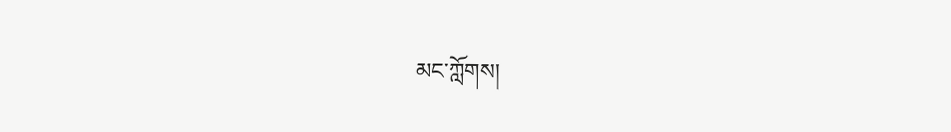མང་ཀློགས།